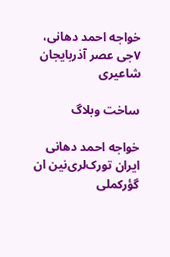خواجه احمد دهانی، ۷جی عصر آذربایجان شاعیری

ساخت وبلاگ

خواجه احمد دهانی ایران تورک‌لری‌نین ان گؤرکملی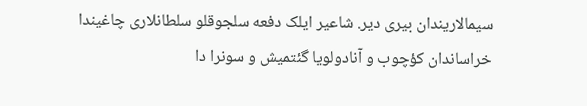سیمالاریندان بیری دیر. شاعیر ایلک دفعه سلجوقلو سلطانلاری چاغیندا خراساندان کؤچوب و آنادولویا گئتمیش و سونرا دا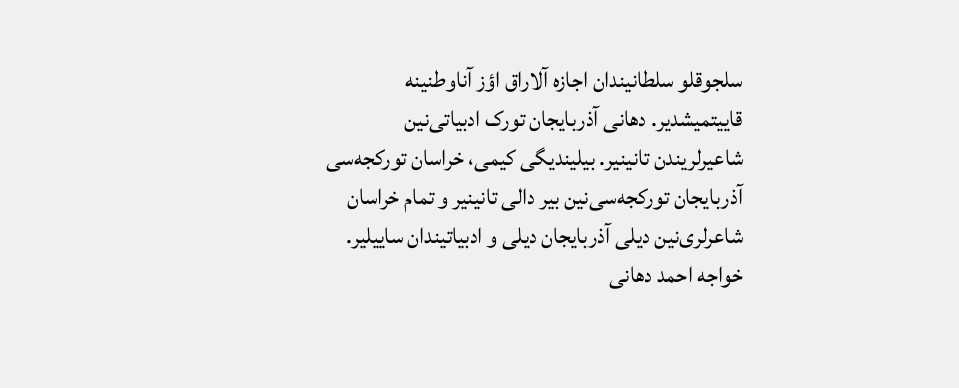سلجوقلو سلطانیندان اجازه آلاراق اؤز آناوطنینه قاییتمیشدیر. دهانی آذربایجان تورک ادبیاتی‌نین شاعیرلریندن تانینیر. بیلیندیگی کیمی، خراسان تورکجه‌سی آذربایجان تورکجه‌سی‌نین بیر دالی تانینیر و تمام خراسان شاعرلری‌نین دیلی آذربایجان دیلی و ادبیاتیندان ساییلیر. خواجه احمد دهانی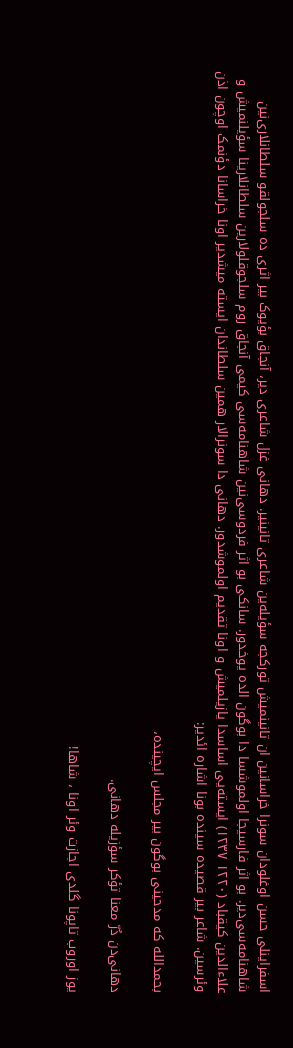اسفراینلی حسن اوغلودان سونرا خراسانین ان تانینمیش تورکجه سؤیله‌ین شاعری تانینیر. دهانی غزل شاعری دیر، آنجاق بؤیوک بیر اثری ده سلجولقو سلطانلاری‌نین شاهنامه‌سی‌دیر. بو اثر فارسیجا اولموشسا دا بوگون الده یوخدور. سانکی بو اثر فردوسی‌نین شاهنامه‌سی کیمی آنجاق روم سلجوقلولارین سلطانلارینا سؤیلنمیش و علاءالدین کیقباد (۱۲۲۰ ۱۲۳۷) ایسته‌یی اساسدا یازیلمیش و اونا تقدیم اولموشدور. دهانی دا سونرالار همین سلطاندان ایسته میشدیر اونا خراسانا دؤنمک اوچون اذن وئرسین. شاعر بیر قصیده سینده بونا اشاره ائدیر:

بحمدالله که مدحینی بوگون بیر مجلس ایچینده،

دهانی‌دن دُرّ معنا تؤکر سؤزیله دهانی.

یوز اوروب تاپونا گلدی اجازت وئر اونا ، شاها!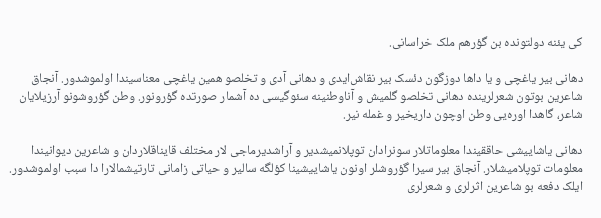کی یئنه دولتونده بن گؤرهم ملک خراسانی.

دهانی بیر یاغچی و یا داها دوزگون دئسک بیر نقاش‌ایدی و دهانی آدی و تخلصو همین یاغچی معناسیندا اولموشدور. آنجاق شاعرین بوتون شعرلرینده دهانی تخلصو گلمیش و آناوطنینه سئوگیسی ده آشمار صورتده گؤرونور. وطن گؤروشونو آرزیلایان شاعر، گاهدا اوره‌یی وطن اوچون داریخیر و غمله نیر.

دهانی یاشاییشی حاققیندا معلوماتلار سونرادان توپلانمیشدیر و آراشدیرماجی لار مختلف قایناقلاردان و شاعرین دیوانیندا معلومات توپلامیشلار. آنجاق بیر سیرا گؤروشلر اونون یاشاییشینا کؤلگه سالیر و حیاتی زامانی تارتیشمالارا دا سبب اولموشدور. ایلک دفعه بو شاعرین اثرلری و شعرلری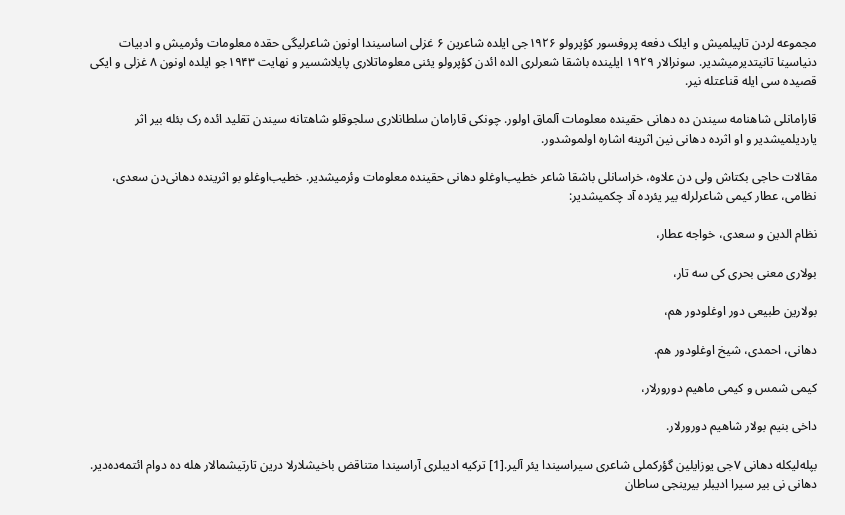مجموعه لردن تاپیلمیش و ایلک دفعه پروفسور کؤپرولو ۱۹۲۶جی ایلده شاعرین ۶ غزلی اساسیندا اونون شاعرلیگی حقده معلومات وئرمیش و ادبیات دنیاسینا تانیتدیرمیشدیر. سونرالار ۱۹۲۹ ایلینده باشقا شعرلری الده ائدن کؤپرولو یئنی معلوماتلاری پایلاشسیر و نهایت ۱۹۴۳جو ایلده اونون ۸ غزلی و ایکی قصیده سی ایله قناعتله نیر.

قارامانلی شاهنامه سیندن ده دهانی حقینده معلومات آلماق اولور. چونکی قارامان سلطانلاری سلجوقلو شاهتانه سیندن تقلید ائده رک بئله بیر اثر یاردیلمیشدیر و او اثرده دهانی نین اثرینه اشاره اولموشدور.

مقالات حاجی بکتاش ولی دن علاوه، خراسانلی باشقا شاعر خطیب‌اوغلو دهانی حقینده معلومات وئرمیشدیر. خطیب‌اوغلو بو اثرینده دهانی‌دن سعدی، نظامی، عطار کیمی شاعرلرله بیر یئرده آد چکمیشدیر:

نظام الدین و سعدی، خواجه عطار،

بولاری معنی بحری کی سه تار،

بولارین طبیعی دور اوغلودور هم،

دهانی، احمدی، شیخ اوغلودور هم.

کیمی شمس و کیمی ماهیم دورورلار،

داخی بنیم بولار شاهیم دورورلار.

بپله‌لیکله دهانی ۷جی یوزایلین گؤرکملی شاعری سیراسیندا یئر آلیر.[1] ترکیه ادیبلری آراسیندا متناقض باخیشلارلا درین تارتیشمالار هله ده دوام ائتمه‌ده‌دیر. دهانی نی بیر سیرا ادیبلر بیرینجی ساطان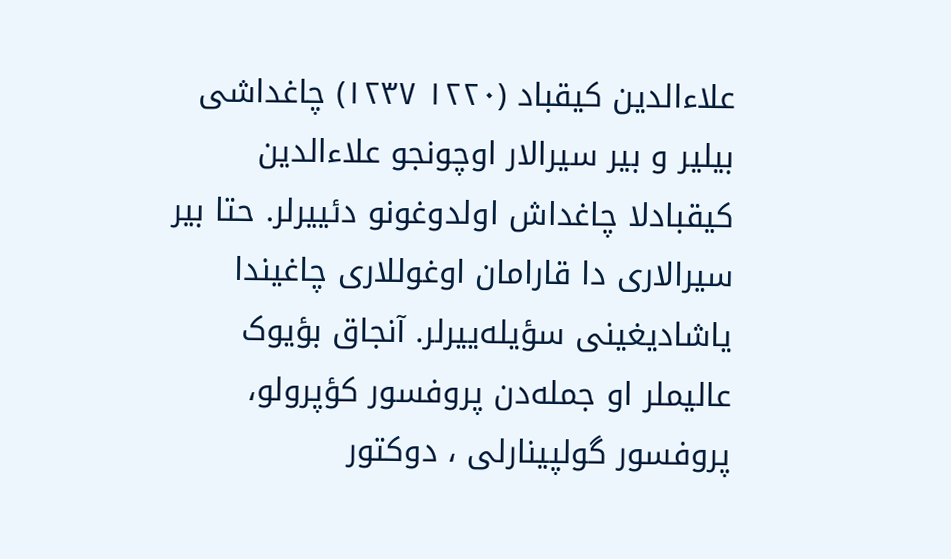علاءالدین کیقباد (۱۲۲۰ ۱۲۳۷) چاغداشی بیلیر و بیر سیرالار اوچونجو علاءالدین کیقبادلا چاغداش اولدوغونو دئییرلر. حتا بیر سیرالاری دا قارامان اوغوللاری چاغیندا یاشادیغینی سؤیله‌ییرلر. آنجاق بؤیوک عالیملر او جمله‌دن پروفسور کؤپرولو، پروفسور گولپینارلی ، دوکتور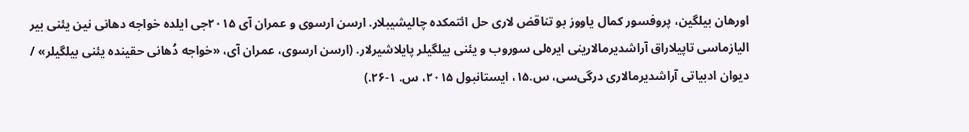اورهان بیلگین، پروفسور کمال یاووز بو تناقض لاری حل ائتمکده چالیشیبلار. ارسن ارسوی و عمران آی ۲۰۱۵جی ایلده خواجه دهانی نین یئنی بیر الیازماسی تاپیلاراق آراشدیرمالارینی ایره‌لی سوروب و یئنی بیلگیلر پایلاشیرلار. (ارسن ارسوی، عمران آی، «خواجه دُهانی حقینده یئنی بیلگیلر» / دیوان ادبیاتی آراشدیرمالاری درگی‌سی، س.۱۵، ایستانبول ۲۰۱۵، س. ۱-۲۶.)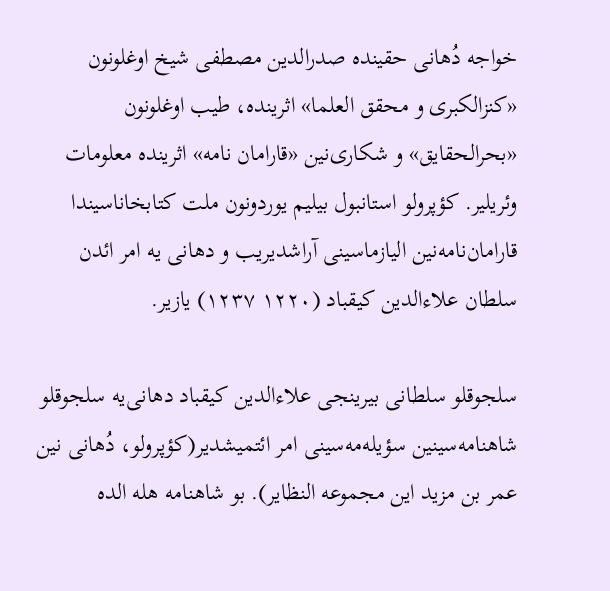خواجه دُهانی حقینده صدرالدین مصطفی شیخ اوغلونون «کنزالکبری و محقق العلما» اثرینده، طیب اوغلونون «بحرالحقایق» و شکاری‌نین «قارامان نامه» اثرینده معلومات وئریلیر. کؤپرولو استانبول بیلیم یوردونون ملت کتابخاناسیندا قارامان‌نامه‌نین الیازماسینی آراشدیریب و دهانی یه امر ائدن سلطان علاءالدین کیقباد (۱۲۲۰ ۱۲۳۷) یازیر.

سلجوقلو سلطانی بیرینجی علاءالدین کیقباد دهانی‌یه سلجوقلو شاهنامه‌سینین سؤیله‌مه‌سینی امر ائتمیشدیر(کؤپرولو، دُهانی نین عمر بن مزید این مجموعه النظایر). بو شاهنامه هله الده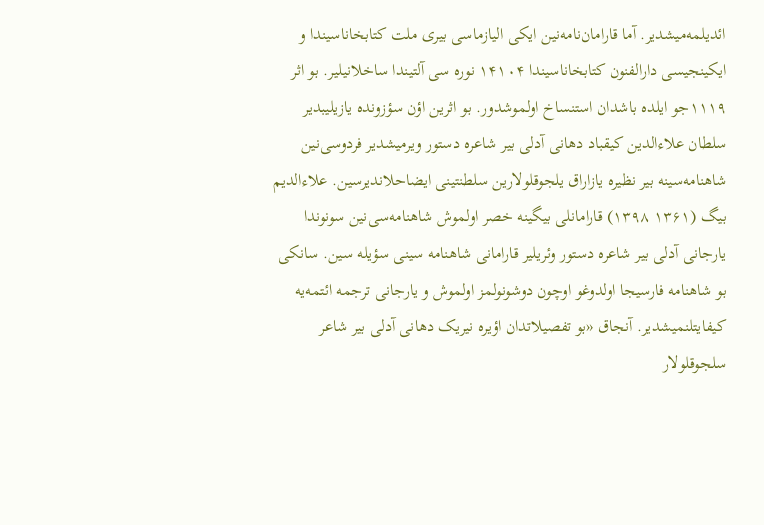ائدیلمه‌میشدیر. آما قارامان‌نامه‌نین ایکی الیازماسی بیری ملت کتابخاناسیندا و ایکینجیسی دارالفنون کتابخاناسیندا ۱۴۱۰۴ نوره سی آلتیندا ساخلانیلیر. بو اثر ۱۱۱۹جو ایلده باشدان استنساخ اولموشدور. بو اثرین اؤن سؤزونده یازیلیبدیر سلطان علاءالدین کیقباد دهانی آدلی بیر شاعره دستور ويرمیشدیر فردوسی‌نین شاهنامه‌سینه بیر نظیره یازاراق یلجوقلولارین سلطنتینی ایضاحلاندیرسین. علاءالدیم بیگ (۱۳۶۱ ۱۳۹۸) قارامانلی بیگینه خصر اولموش شاهنامه‌سی‌نین سونوندا یارجانی آدلی بیر شاعره دستور وئریلیر قارامانی شاهنامه سینی سؤیله سین. سانکی بو شاهنامه فارسیجا اولدوغو اوچون دوشونولمز اولموش و یارجانی ترجمه ائتمه‌یه کیفایتلنمیشدیر. آنجاق «بو تفصیلاتدان اؤیره نیریک دهانی آدلی بیر شاعر سلجوقلولار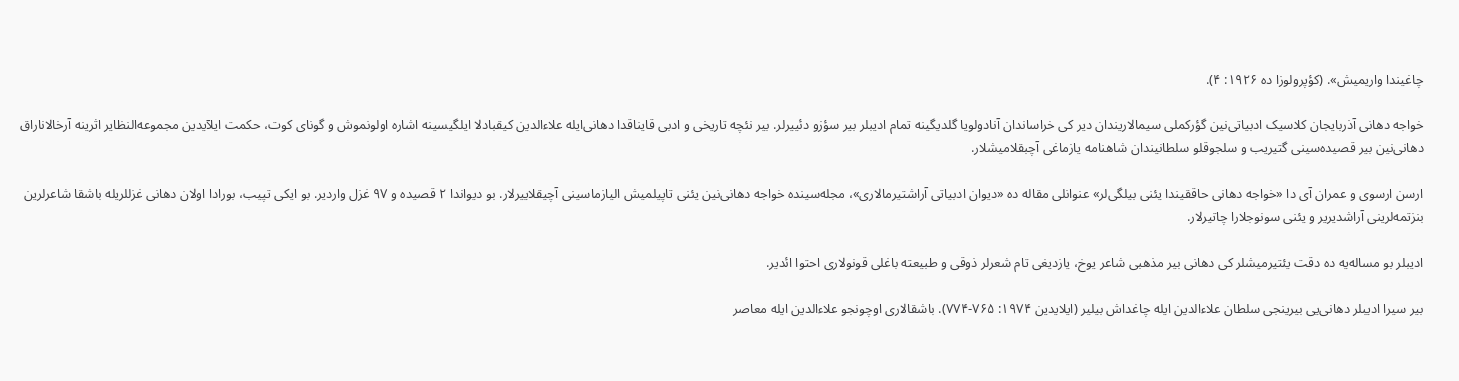چاغیندا واریمیش». (کؤپرولوزا ده ۱۹۲۶: ۴).

خواجه دهانی آذربایجان کلاسیک ادبیاتی‌نین گؤرکملی سیمالاریندان دیر کی خراساندان آنادولویا گلدیگینه تمام ادیبلر بیر سؤزو دئییرلر. بیر نئچه تاریخی و ادبی قایناقدا دهانی‌ایله علاءالدین کیقبادلا ایلگیسینه اشاره اولونموش و گونای کوت، حکمت ایلآیدین مجموعه‌النظایر اثرینه آرخالاناراق دهانی‌نین بیر قصیده‌سینی گتیریب و سلجوقلو سلطانیندان شاهنامه یازماغی آچبقلامیشلار.

ارسن ارسوی و عمران آی دا «خواجه دهانی حاققیندا یئنی بیلگی‌لر» عنوانلی مقاله ده «دیوان ادبیاتی آراشتیرمالاری»، مجله‌سینده خواجه دهانی‌نین یئنی تاپیلمیش الیازماسینی آچیقلاییرلار. بو دیواندا ۲ قصیده و ۹۷ غزل واردیر. بو ایکی تپیب، بورادا اولان دهانی غزللریله باشقا شاعرلرین بنزتمه‌لرینی آراشدیریر و یئنی سونوجلارا چاتیرلار.

ادیبلر بو مساله‌یه ده دقت یئتیرمیشلر کی دهانی بیر مذهبی شاعر یوخ، یازدیغی تام شعرلر ذوقی و طبیعته باغلی قونولاری احتوا ائدیر.

بیر سیرا ادیبلر دهانی‌یی بیرینجی سلطان علاءالدین ایله چاغداش بیلیر (ایلایدین ۱۹۷۴: ۷۶۵-۷۷۴). باشقالاری اوچونجو علاءالدین ایله معاصر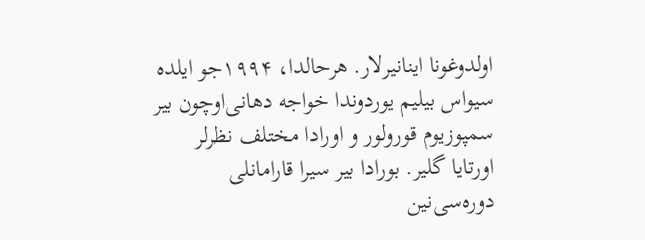اولدوغونا اینانیرلار. هرحالدا، ۱۹۹۴جو ایلده سیواس بیلیم یوردوندا خواجه دهانی‌اوچون بیر سمپوزیوم قورولور و اورادا مختلف نظرلر اورتایا گلیر. بورادا بیر سیرا قارامانلی دوره‌سی‌نین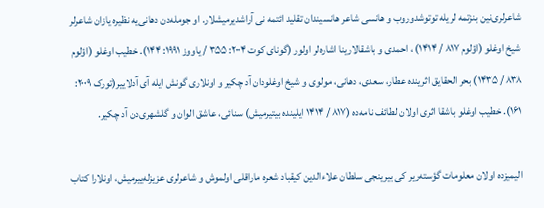شاعرلری‌نین بنزتمه لریله توتوشدوروب و هانسی شاعر هانسیندان تقلید ائتمه نی آراشدیرمیشلار. او جومله‌دن دهانی‌یه نظیره یازان شاعرلر شیخ اوغلو (اؤلوم ۸۱۷ / ۱۴۱۴) ، احمدی و باشقالارینا اشاره‌لر اولور (گونای کوت ۲۰۰۴: ۳۵۵ / یاووز ۱۹۹۱: ۱۴۴). خطیب اوغلو (اؤلوم ۸۳۸ / ۱۴۳۵) بحر الحقایق اثرینده عطار، سعدی، دهانی، مولوی و شیخ اوغلودان آد چکیر و اونلاری گونش ایله آی آدلاییر(تورک ۲۰۰۹: ۱۶۱). خطیب اوغلو باشقا اثری اولان لطائف نامه‌ده (۸۱۷ / ۱۴۱۴ ایلینده بیتیرمیش) سنائی، عاشق الوان و گلشهری‌دن آد چکیر.

الیمیزده اولان معلومات گؤسته‌ریر کی بیرینجی سلطان علاءالدین کیقباد شعره ماراقلی اولموش و شاعرلری عزیزله‌ییرمیش، اونلارا کتاب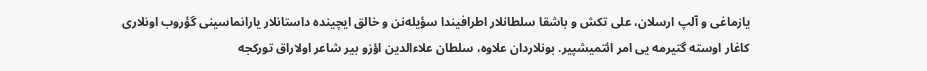یازماغی و آلپ ارسلان، علی تکش و باشقا سلطانلار اطرافیندا سؤیله‌نن و خالق ایچینده داستانلار یارانماسینی گؤروب اونلاری کاغار اوسته گتیرمه یی امر ائتمیشپیر. بونلاردان علاوه، سلطان علاءالدین اؤزو بیر شاعر اولاراق تورکجه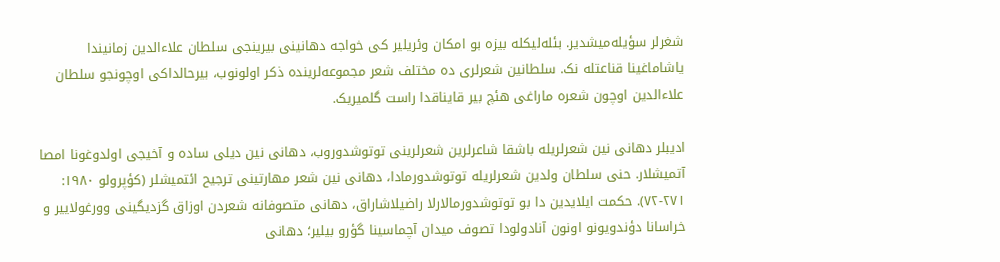شغرلر سؤیله‌میشدیر. بئله‌لیکله بیزه بو امکان وئریلیر کی خواجه دهانینی بیرینجی سلطان علاءالدین زمانیندا یاشاماغینا قناعتله نک. سلطانین شعرلری ده مختلف شعر مجموعه‌لرینده ذکر اولونوب، بیرحالداکی اوچونجو سلطان علاءالدین اوچون شعره ماراغی هئچ بیر قایناقدا راست گلمیریک.

ادیبلر دهانی نین شعرلریله باشقا شاعرلرین شعرلرینی توتوشدوروب، دهانی نین دیلی ساده و آخیجی اولدوغونا امصا آتمیشلار. حنی سلطان ولدین شعرلریله توتوشدورمادا، دهانی نین شعر مهارتینی ترجیح ائتمیشلر (کؤپرولو ۱۹۸۰: ۲۷۱-۷۲). حکمت ایلایدین دا بو توتوشدورمالارلا راضیلاشاراق، دهانی متصوفانه شعردن اوزاق گزدیگینی وورغولاییر و خراسانا دؤندویونو اونون آنادولودا تصوف میدان آچماسینا گؤرو بیلیر؛ دهانی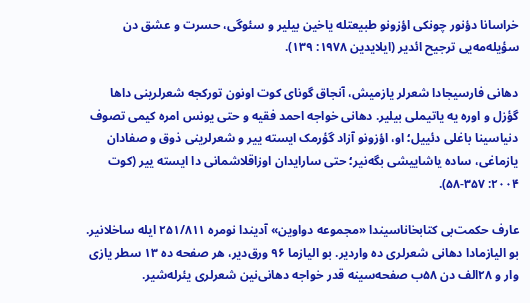خراسانا دؤنور چونکی اؤزونو طبیعتله یاخین بیلیر و سئوگی، حسرت و عشق دن سؤیله‌مه‌یی ترجیح ائدیر (ایلایدین ۱۹۷۸: ۱۳۹).

دهانی فارسیجادا شعرلر یازمیش، آنجاق گونای کوت اونون تورکجه شعرلرینی داها گؤزل و اوره یه یاتیملی بیلیر. دهانی خواجه احمد فقیه و حتی یونس امره کیمی تصوف دنیاسینا باغلی دئییل؛ او، اؤزونو آزاد گؤرمک ایسته ییر و شعرلرینی ذوق و صفادان یازماغی، ساده یاشاییشی بگه‌نیر؛ حتی سارایدان اوزاقلاشمانی دا ایسته ییر (کوت ۲۰۰۴: ۳۵۷-۵۸).

عارف حکمت‌بی کتابخاناسیندا «مجموعه دواوین» آدیندا نومره ۲۵۱/۸۱۱ ایله ساخلانیر. بو الیازمادا دهانی شعرلری ده واردیر. بو الیازما ۹۶ ورق‌دیر، هر صفحه ده ۱۳ سطر یازی وار و ۲۸الف دن ۵۸ب صفحه‌سینه قدر خواجه دهانی‌نین شعرلری یئرله‌شیر.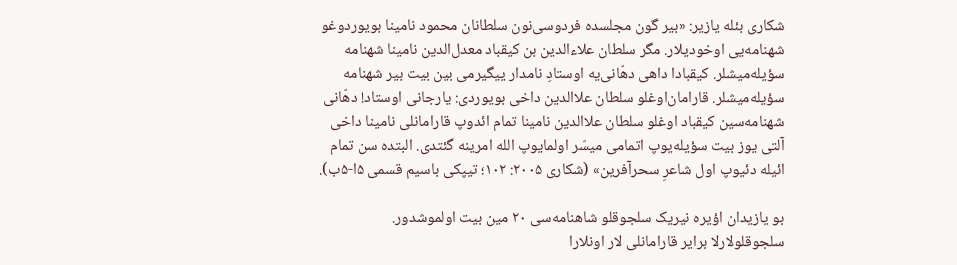شکاری بئله یازیر: «بیر گون مجلسده فردوسی‌نون سلطانان محمود نامینا بویوردوغو شهنامه‌یی اوخودیلار. مگر سلطان علاءالدین بن کیقباد معدل‌الدین نامینا شهنامه سؤیله‌میشلر. کیقبادا داهی دهّانی‌یه اوستادِ نامدار ییگیرمی بین بیت بیر شهنامه سؤیله‌میشلر. قارامان‌اوغلو‌ سلطان علا‌الدین داخی بویوردی: یارجانی اوستاد! دهّانی شهنامه‌سین کیقباد اوغلو سلطان علا‌الدین نامینا تمام ائدوپ قارامانلی نامینا داخی آلتی یوز بیت سؤیله‌یوپ اتمامی میسّر اولمایوپ الله امرینه گئتدی. البتده سن تمام ائیله دئیوپ اول شاعرِ سحرآفرین» (شکاری ۲۰۰۵: ۱۰۲؛ تیپکی باسیم قسمی ۵ا-۵ب).

بو یازیدان اؤیره نیریک سلجوقلو شاهنامه‌سی ۲۰ مین بیت اولموشدور. سلجوقلولارلا برایر قارامانلی لار اونلارا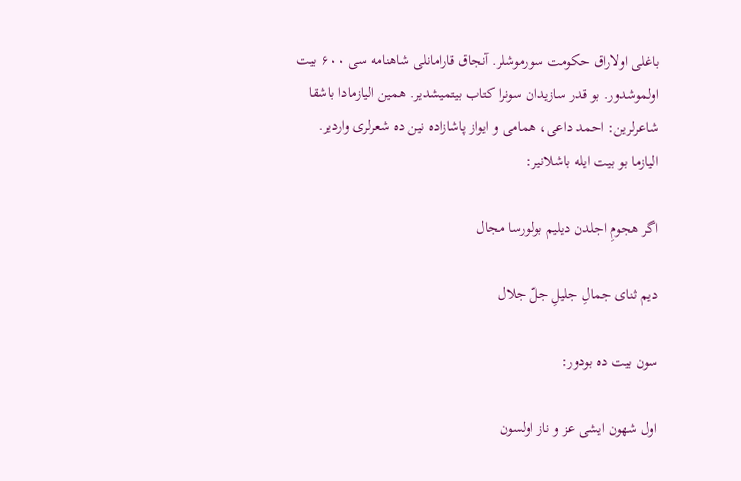باغلی اولاراق حکومت سورموشلر. آنجاق قارامانلی شاهنامه سی ۶۰۰ بیت اولموشدور. بو قدر سازیدان سونرا کتاب بیتمیشدیر. همین الیازمادا باشقا شاعرلرین: احمد داعی، همامی و ایواز پاشازاده نین ده شعرلری واردیر. الیازما بو بیت ایله باشلانیر:

اگر هجومِ اجلدن دیلیم بولورسا مجال

دیم ثنای جمالِ جلیلِ جلّ جلال

سون بیت ده بودور:

اول شهون ایشی عز و ناز اولسون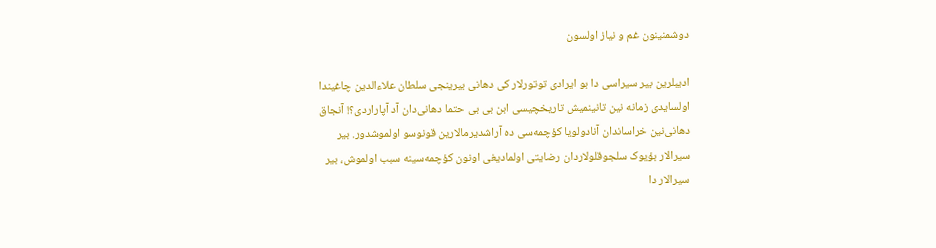دوشمنینون غم و نیاز اولسون

ادیبلرین بیر سیراسی دا بو ایرادی توتورلار کی دهانی بیرینجی سلطان علاءالدین چاغیندا اولسایدی زمانه نین تانینمیش تاریخچیسی ابن بی بی حتما دهانی‌دان آد آپاراردی؟! آنجاق دهانی‌نین خراساندان آنادولویا کؤچمه‌سی ده آراشدیرمالارین قونوسو اولموشدور. بیر سیرالار بؤیوک سلجوقلولاردان رضایتی اولمادیغی اونون کؤچمه‌سینه سبب اولموش، بیر سیرالار دا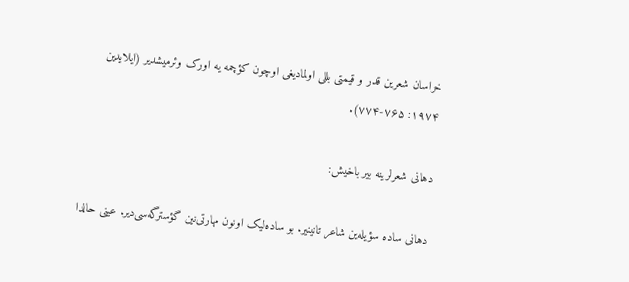خراسان شعرین قدر و قیمتی بللی اولمادیغی اوچون کؤچمه یه اورک وئرمیشدیر (ایلایدین ۱۹۷۴: ۷۶۵-۷۷۴).

دهانی شعرلرینه بیر باخیش:

دهانی ساده سؤیله‌ین شاعر تانینیر. بو ساده‌لیک اونون مهارتی‌نین گؤسترگه‌سی‌دیر. عینی حالدا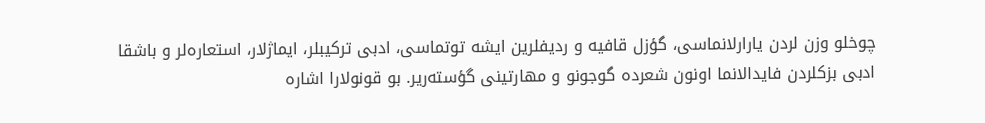چوخلو وزن لردن یارارلانماسی، گؤزل قافیه و ردیفلرین ایشه توتماسی، ادبی ترکیبلر، ایماژلار، استعاره‌لر و باشقا ادبی بزکلردن فایدالانما اونون شعرده گوجونو و مهارتینی گؤسته‌ریر. بو قونولارا اشاره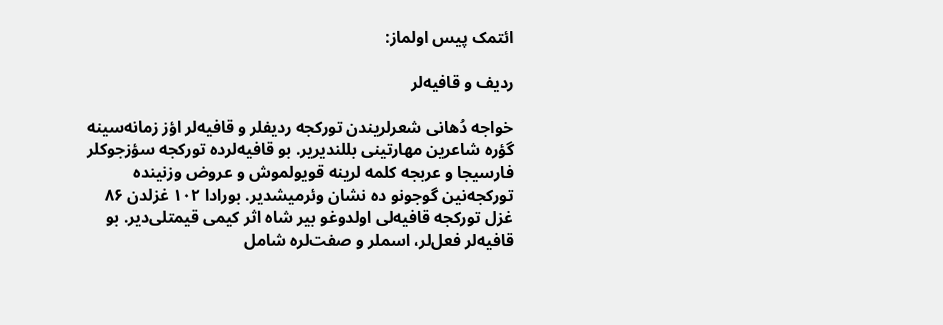ائتمک پیس اولماز:

ردیف و قافیه‌لر

خواجه دُهانی شعرلریندن تورکجه ردیفلر و قافیه‌لر اؤز زمانه‌سینه گؤره شاعرین مهارتینی بللندیریر. بو قافیه‌لرده تورکجه سؤزجوکلر فارسیجا و عربجه کلمه لرینه قویولموش و عروض وزنینده تورکجه‌نین گوجونو ده نشان وئرمیشدیر. بورادا ۱۰۲ غزلدن ۸۶ غزل تورکجه قافیه‌لی اولدوغو بیر شاه اثر کیمی قیمتلی‌دیر. بو قافیه‌لر فعل‌لر، اسملر و صفت‌لره شامل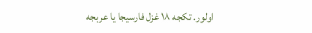اولور. تکجه ۱۸ غزل فارسیجا یا عربجه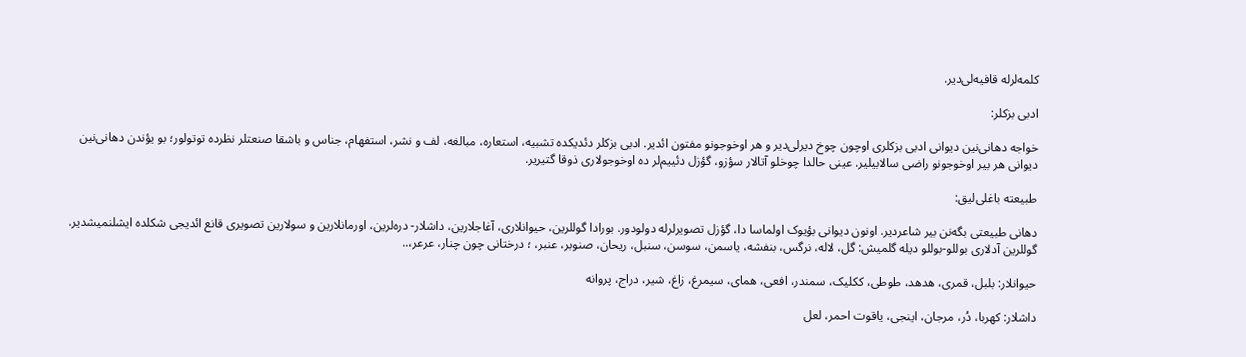کلمه‌لرله قافیه‌لی‌دیر.

ادبی بزکلر:

خواجه دهانی‌نین دیوانی ادبی بزکلری اوچون چوخ دیرلی‌دیر و هر اوخوجونو مفتون ائدیر. ادبی بزکلر دئدیکده تشبیه، استعاره، مبالغه، لف و نشر، استفهام، جناس و باشقا صنعتلر نظرده توتولور؛ بو یؤندن دهانی‌نین دیوانی هر بیر اوخوجونو راضی سالابیلیر. عینی حالدا چوخلو آتالار سؤزو، گؤزل دئییم‌لر ده اوخوجولاری ذوقا گتیریر.

طبیعته باغلی‌لیق:

دهانی طبیعتی بگه‌نن بیر شاعردیر. اونون دیوانی بؤیوک اولماسا دا، گؤزل تصویرلرله دولودور. بورادا گوللرین، حیوانلاری، آغاجلارین، داشلار- دره‌لرین، اورمانلارین و سولارین تصویری قانع ائدیجی شکلده ایشلنمیشدیر. گوللرین آدلاری بوللو-بوللو دیله گلمیش: گل، لاله، نرگس، بنفشه، یاسمن، سوسن، سنبل، ریحان، صنوبر، عنبر، ؛ درختانی چون چنار، عرعر،..

حیوانلار: بلبل، قمری، هدهد، طوطی، ککلیک، سمندر، افعی، همای، سیمرغ، زاغ، شیر، دراج، پروانه

داشلار: کهربا، دُر، مرجان، اینجی، یاقوت احمر، لعل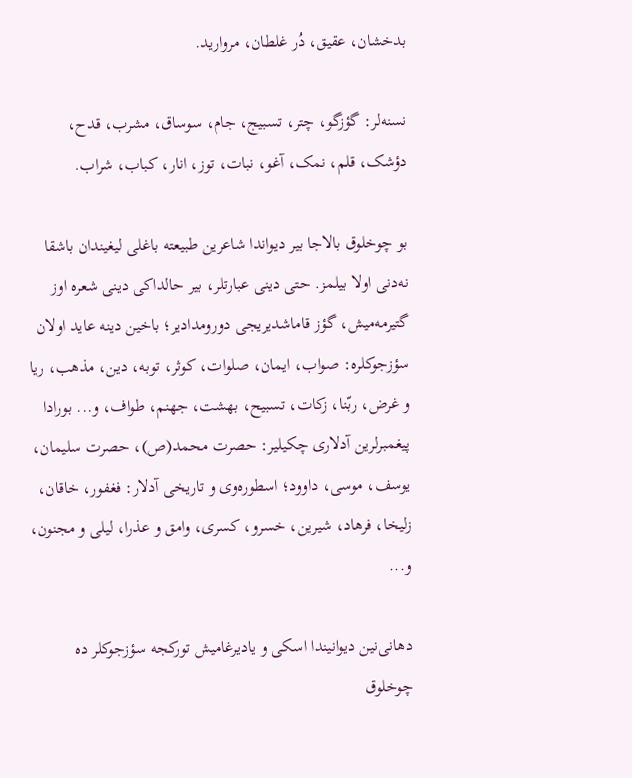بدخشان، عقیق، دُر غلطان، مروارید.

نسنه‌لر: گؤزگو، چتر، تسبیج، جام، سوساق، مشرب، قدح، دؤشک، قلم، نمک، آغو، نبات، توز، انار، کباب، شراب.

بو چوخلوق بالاجا بیر دیواندا شاعرین طبیعته باغلی لیغیندان باشقا نه‌دنی اولا بیلمز. حتی دینی عبارتلر، بیر حالداکی دینی شعره اوز گتیرمه‌میش، گؤز قاماشدیریجی دورومدادیر؛ باخین دینه عاید اولان سؤزجوکلره: صواب، ایمان، صلوات، کوثر، توبه، دین، مذهب، ریا و غرض، ربّنا، زکات، تسبیح، بهشت، جهنم، طواف، و... بورادا پیغمبرلرین آدلاری چکیلیر: حصرت محمد(ص)، حصرت سلیمان، یوسف، موسی، داوود؛ اسطوره‌وی و تاریخی آدلار: فغفور، خاقان، زلیخا، فرهاد، شیرین، خسرو، کسری، وامق و عذرا، لیلی و مجنون، و...

دهانی‌نین دیوانیندا اسکی و یادیرغامیش تورکجه سؤزجوکلر ده چوخلوق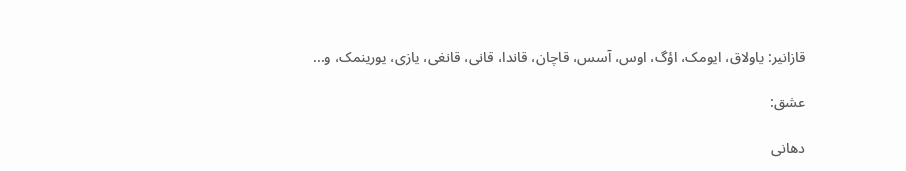قازانیر: یاولاق، ایومک، اؤگ، اوس، آسس، قاچان، قاندا، قانی، قانغی، یازی، یورینمک، و...

عشق:

دهانی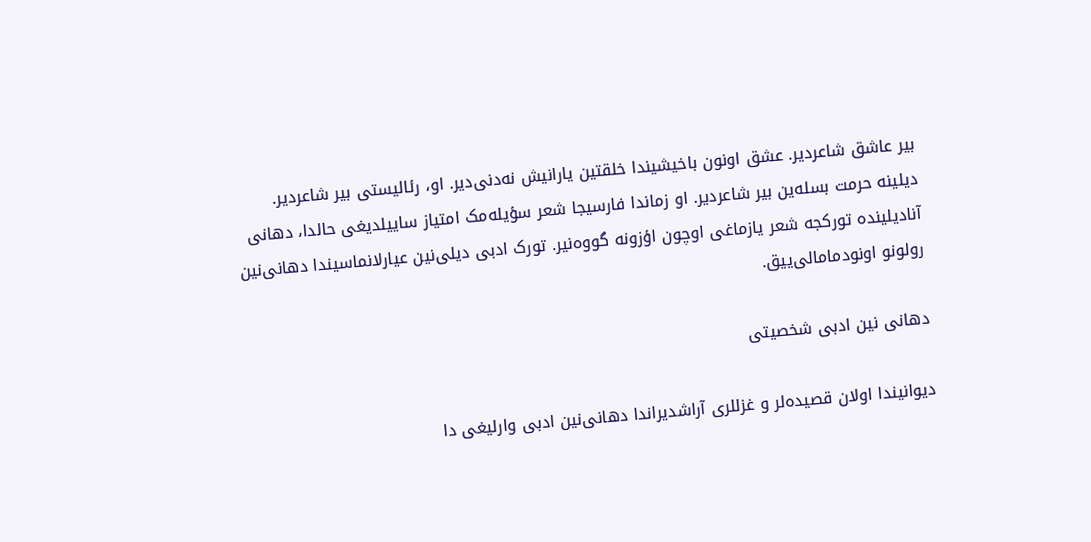بیر عاشق شاعردیر. عشق اونون باخیشیندا خلقتین یارانیش نه‌دنی‌دیر. او، رئالیستی بیر شاعردیر. دیلینه حرمت بسله‌ین بیر شاعردیر. او زماندا فارسیجا شعر سؤیله‌مک امتیاز ساییلدیغی حالدا، دهانی آنادیلینده تورکجه شعر یازماغی اوچون اؤزونه گووه‌نیر. تورک ادبی دیلی‌نین عیارلانماسیندا دهانی‌نین رولونو اونودمامالی‌ییق.

دهانی نین ادبی شخصیتی

دیوانیندا اولان قصیده‌لر و غزللری آراشدیراندا دهانی‌نین ادبی وارلیغی دا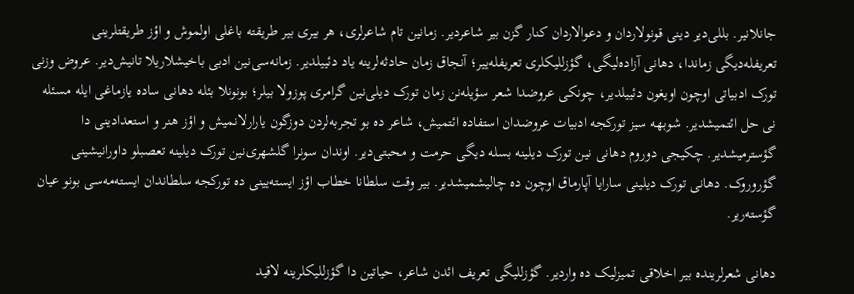جانلانیر. بللی‌دیر دینی قونولاردان و دعوالاردان کنار گزن بیر شاعردیر. زمانین تام شاعرلری، هر بیری بیر طریقته باغلی اولموش و اؤز طریقتلرینی تعریفله‌دیگی زماندا، دهانی آزاده‌لیگی، گؤزللیکلری تعریفله‌ییر؛ آنجاق زمان حادثه‌لرینه یاد دئییلدیر. زمانه‌سی‌نین ادبی باخیشلاریلا تانیش‌دیر. عروض وزنی تورک ادبیاتی اوچون اویغون دئییلدیر، چونکی عروضدا شعر سؤیله‌نن زمان تورک دیلی‌نین گرامری پوزولا بیلر؛ بونونلا بئله دهانی ساده یازماغی ایله مسئله نی حل ائتمیشدیر. شوبهه سیز تورکجه ادبیات عروضدان استفاده ائتمیش، شاعر ده بو تجربه‌لردن دوزگون یارارلانمیش و اؤز هنر و استعدادینی دا گؤسترمیشدیر. چکیجی دوروم دهانی نین تورک دیلینه بسله دیگی حرمت و محبتی‌دیر. اوندان سونرا گلشهری‌نین تورک دیلینه تعصبلو داورانیشینی گؤروروک. دهانی تورک دیلینی سارایا آپارماق اوچون ده چالیشمیشدیر. بیر وقت سلطانا خطاب اؤز ایسته‌یینی ده تورکجه سلطاندان ایسته‌مه‌سی بونو عیان گؤسته‌ریر.

دهانی شعرلرینده بیر اخلاقی تمیزلیک ده واردیر. گؤزللیگی تعریف ائدن شاعر، حیاتین دا گؤزللیکلرینه لاقید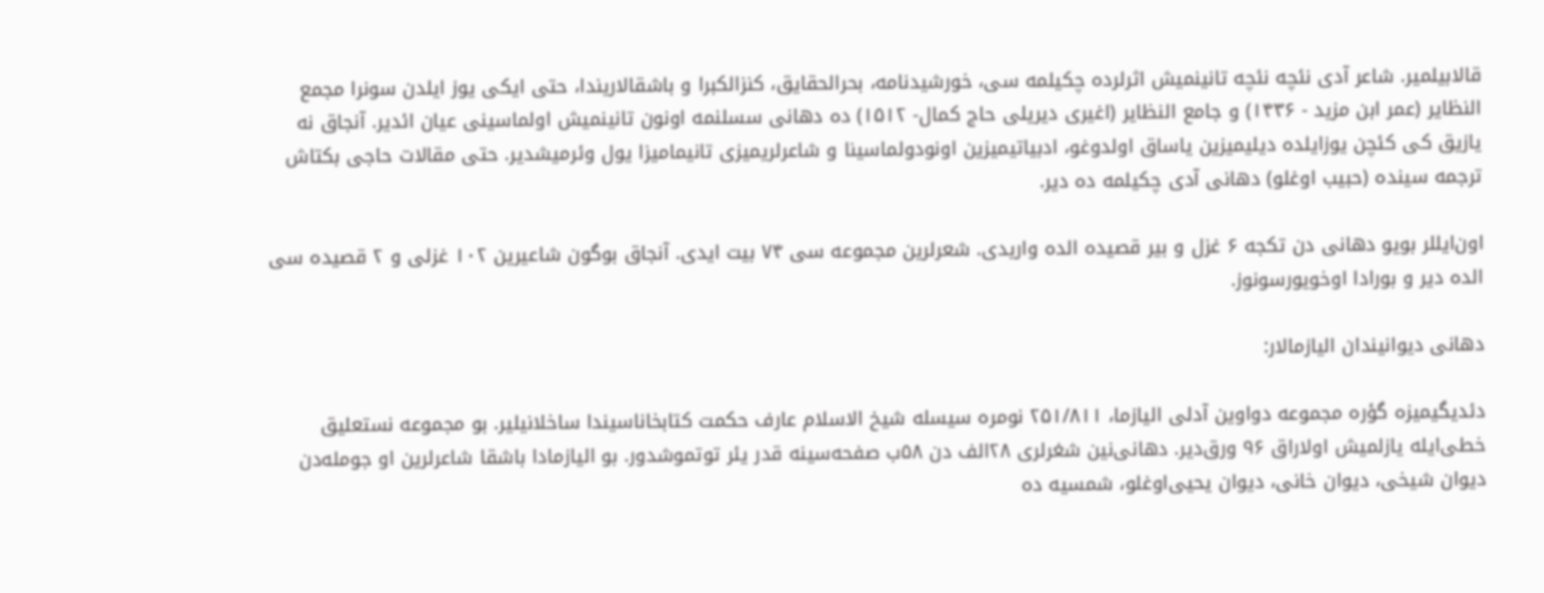قالابیلمیر. شاعر آدی نئچه نئچه تانینمیش اثرلرده چکیلمه سی، خورشیدنامه، بحرالحقایق، کنزالکبرا و باشقالاریندا، حتی ایکی یوز ایلدن سونرا مجمع النظایر (عمر ابن مزید - ۱۴۳۶) و جامع النظایر (اغیری دیریلی حاج کمال- ۱۵۱۲) ده دهانی سسلنمه اونون تانینمیش اولماسینی عیان ائدیر. آنجاق نه یازیق کی کئچن یوزایلده دیلیمیزین یاساق اولدوغو، ادبیاتیمیزین اونودولماسینا و شاعرلریمیزی تانیمامیزا یول وئرمیشدیر. حتی مقالات حاجی بکتاش ترجمه سینده (حبیب اوغلو) دهانی آدی چکیلمه ده دیر.

اون‌ایللر بویو دهانی دن تکجه ۶ غزل و بیر قصیده الده واریدی. شعرلرین مجموعه سی ۷۴ بیت ایدی. آنجاق بوگون شاعیرین ۱۰۲ غزلی و ۲ قصیده سی الده دیر و بورادا اوخویورسونوز.

دهانی دیوانیندان الیازمالار:

دئدیگیمیزه گؤره مجموعه دواوین آدلی الیازما، ۲۵۱/۸۱۱ نومره سیسله شیخ الاسلام عارف حکمت کتابخاناسیندا ساخلانیلیر. بو مجموعه نستعلیق خطی‌ایله یازلمیش اولاراق ۹۶ ورق‌دیر. دهانی‌نین شغرلری ۲۸الف دن ۵۸ب صفحه‌سینه قدر یئر توتموشدور. بو الیازمادا باشقا شاعرلرین او جومله‌دن دیوان شیخی، دیوان خانی، دیوان یحیی‌اوغلو، شمسیه ده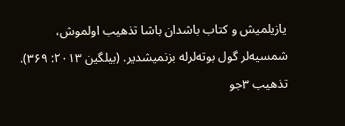یازیلمیش و کتاب باشدان باشا تذهیب اولموش، شمسیه‌لر گول بوته‌لرله بزنمیشدیر. (بیلگین ۲۰۱۳: ۳۶۹). تذهیب ۳جو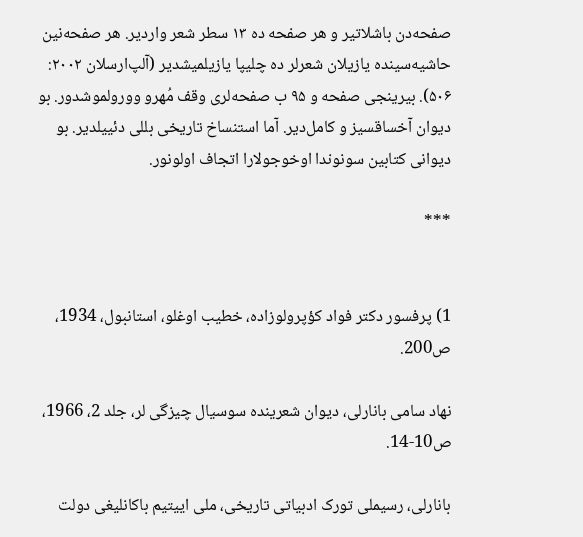صفحه‌دن باشلاتیر و هر صفحه ده ۱۳ سطر شعر واردیر. هر صفحه‌نین حاشیه‌سینده یازیلان شعرلر ده چلیپا یازیلمیشدیر (آلپ‌ارسلان ۲۰۰۲: ۵۰۶). بیرینجی صفحه و ۹۵ ب صفحه‌لری وقف مُهرو وورولموشدور. بو دیوان آخساقسیز و کامل‌دیر. آما استنساخ تاریخی بللی دئییلدیر. بو دیوانی کتابین سونوندا اوخوجولارا اتجاف اولونور.

***


1) پرفسور دکتر فواد کؤپرولوزاده، خطیب اوغلو، استانبول، 1934، ص200.

نهاد سامی بانارلی، دیوان شعرینده سوسیال چیزگی لر، جلد 2، 1966، ص10-14.

بانارلی، رسیملی تورک ادبیاتی تاریخی، ملی اییتیم باکانلیغی دولت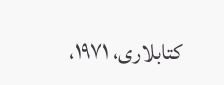کتابلاری، ۱۹۷۱،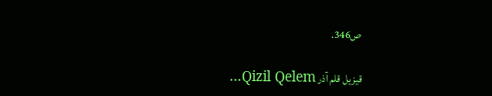ص346.

قیزیل قلم آذر Qizil Qelem...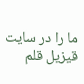ما را در سایت قیزیل قلم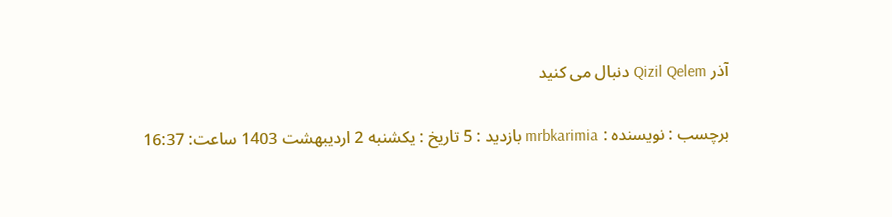آذر Qizil Qelem دنبال می کنید

برچسب : نویسنده : mrbkarimia بازدید : 5 تاريخ : يکشنبه 2 ارديبهشت 1403 ساعت: 16:37